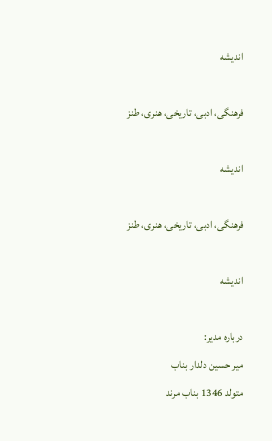اندیشه

فرهنگی، ادبی، تاریخی، هنری، طنز

اندیشه

فرهنگی، ادبی، تاریخی، هنری، طنز

اندیشه

درباره مدیر:
میر حسین دلدار بناب
متولد 1346 بناب مرند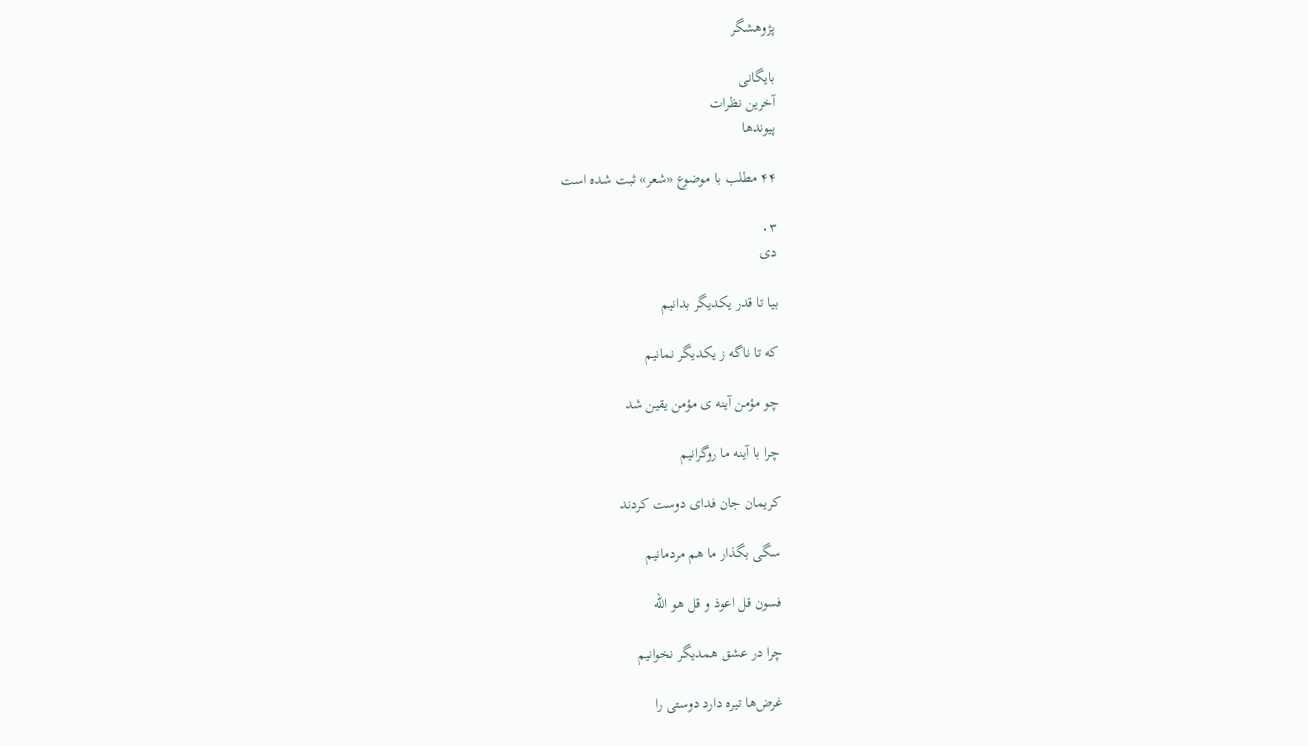پژوهشگر

بایگانی
آخرین نظرات
پیوندها

۴۴ مطلب با موضوع «شعر» ثبت شده است

۰۳
دی

بیا تا قدر یکدیگر بدانیم

که تا ناگه ز یکدیگر نمانیم

چو مؤمن آینه ی مؤمن یقین شد

چرا با آینه ما روگرانیم

کریمان جان فدای دوست کردند

سگی بگذار ما هم مردمانیم

فسون قل اعوذ و قل هو الله

چرا در عشق همدیگر نخوانیم

غرض‌ها تیره دارد دوستی را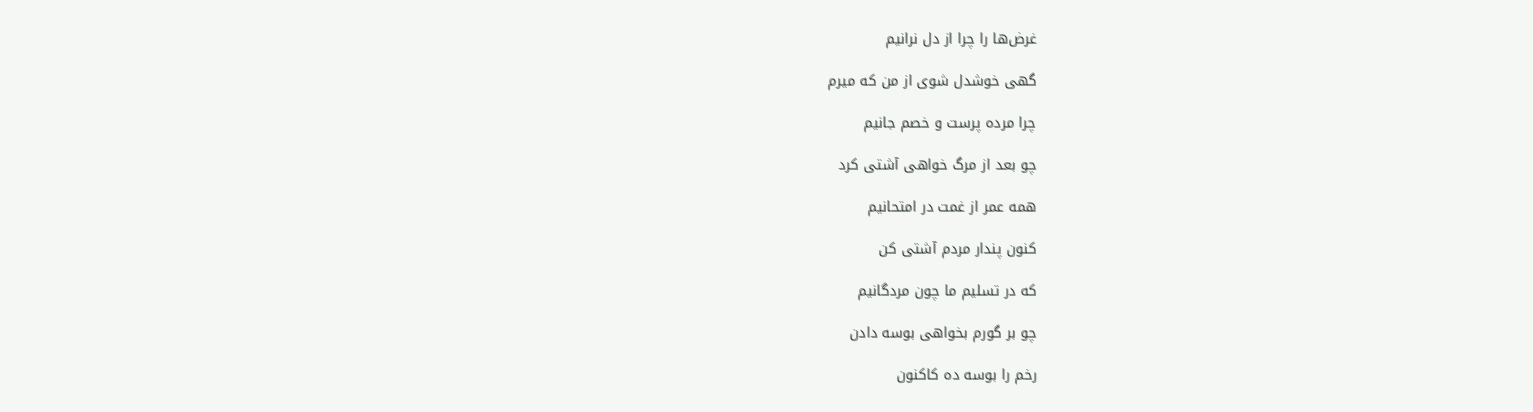غرض‌ها را چرا از دل نرانیم

گهی خوشدل شوی از من که میرم

چرا مرده پرست و خصم جانیم

چو بعد از مرگ خواهی آشتی کرد

همه عمر از غمت در امتحانیم

کنون پندار مردم آشتی کن

که در تسلیم ما چون مردگانیم

چو بر گورم بخواهی بوسه دادن

رخم را بوسه ده کاکنون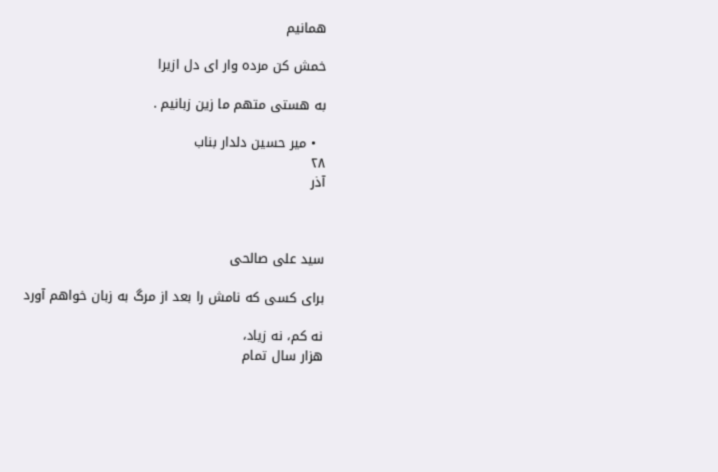همانیم

خمش کن مرده وار ای دل ازیرا

به هستی متهم ما زین زبانیم .

  • میر حسین دلدار بناب
۲۸
آذر



سید علی صالحی

برای کسی که نامش را بعد از مرگ به زبان خواهم آورد

نه کم، نه زیاد،
هزار سال تمام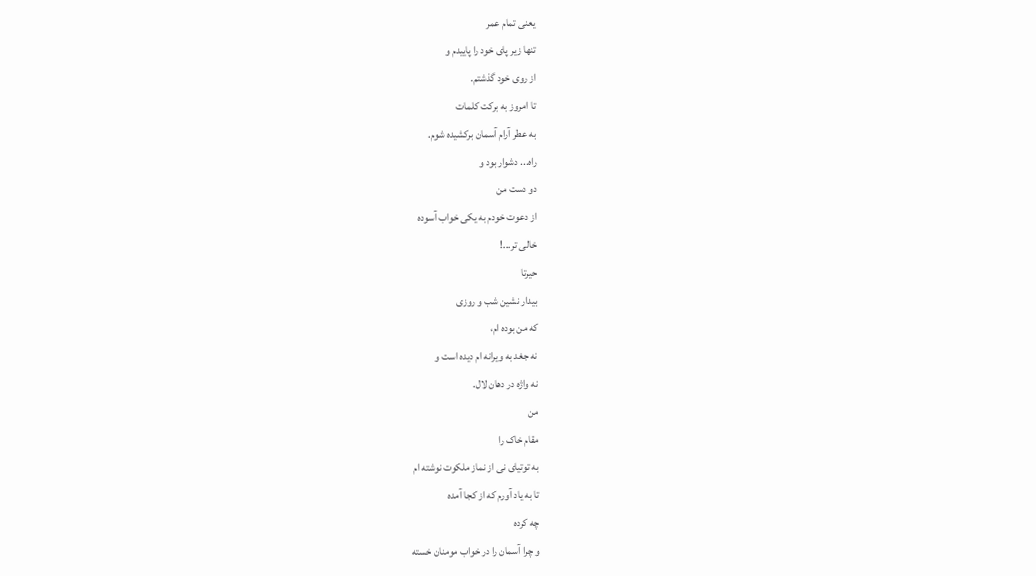یعنی تمام عمر
تنها زیر پای خود را پاییدم و
از روی خود گذشتم.
تا امروز به برکت کلمات
به عطر آرام آسمان برکشیده شوم.
راه... دشوار بود و
دو دست من
از دعوت خودم به یکی خواب آسوده
خالی تر...!
حیرتا
بیدار نشین شب و روزی
که من بوده ام،
نه جغد به ویرانه ام دیده است و
نه واژه در دهان لال.
من
مقام خاک را
به توتیای نی از نماز ملکوت نوشته ام
تا به یاد آورم که از کجا آمده
چه کرده
و چرا آسمان را در خواب مومنان خسته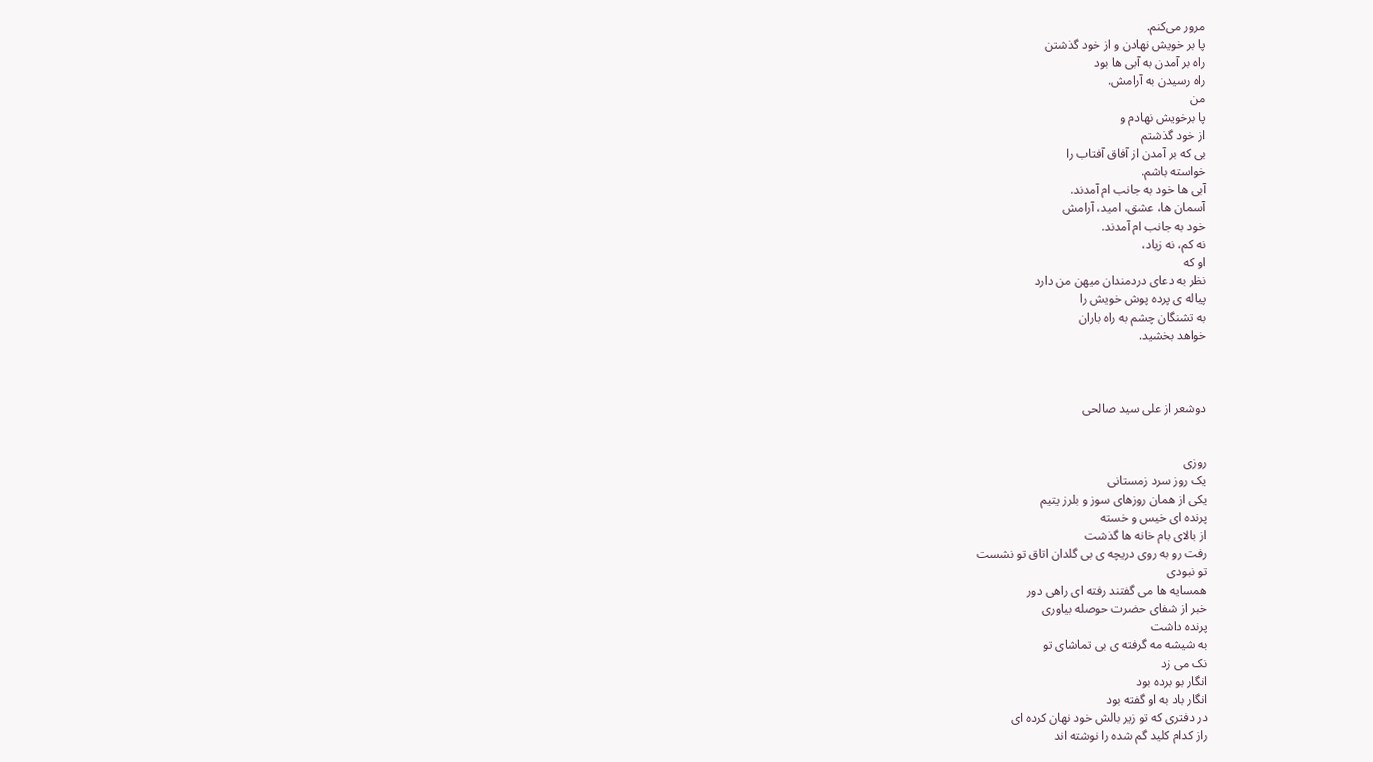مرور می‌کنم.
پا بر خویش نهادن و از خود گذشتن
راه بر آمدن به آبی ها بود
راه رسیدن به آرامش.
من
پا برخویش نهادم و
از خود گذشتم
بی که بر آمدن از آفاق آفتاب را
خواسته باشم.
آبی ها خود به جانب ام آمدند.
آسمان ها، عشق، امید، آرامش
خود به جانب ام آمدند.
نه کم، نه زیاد،
او که
نظر به دعای دردمندان میهن من دارد
پیاله ی پرده پوش خویش را
به تشنگان چشم به راه باران
خواهد بخشید.



دوشعر از علی سید صالحی


روزی
یک روز سرد زمستانی
یکی از همان روزهای سوز و بلرز یتیم
پرنده ای خیس و خسته
از بالای بام خانه ها گذشت
رفت رو به روی دریچه ی بی گلدان اتاق تو نشست
تو نبودی
همسایه ها می گفتند رفته ای راهی دور
خبر از شفای حضرت حوصله بیاوری
پرنده داشت
به شیشه مه گرفته ی بی تماشای تو
نک می زد
انگار بو برده بود
انگار باد به او گفته بود
در دفتری که تو زیر بالش خود نهان کرده ای
راز کدام کلید گم شده را نوشته اند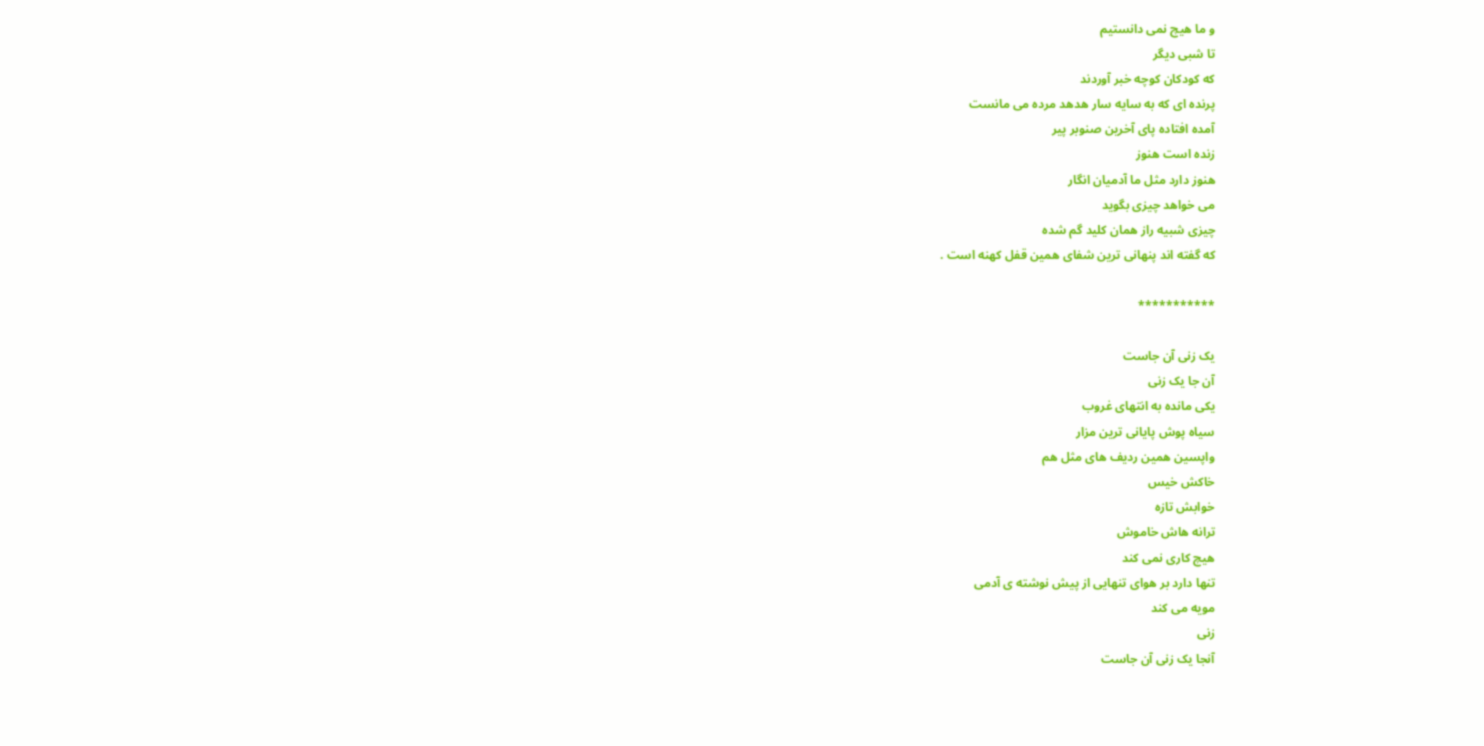و ما هیچ نمی دانستیم
تا شبی دیگر
که کودکان کوچه خبر آوردند
پرنده ای که به سایه سار هدهد مرده می مانست
آمده افتاده پای آخرین صنوبر پیر
زنده است هنوز
هنوز دارد مثل ما آدمیان انگار
می خواهد چیزی بگوید
چیزی شبیه راز همان کلید گم شده
که گفته اند پنهانی ترین شفای همین قفل کهنه است .

***********

یک زنی آن جاست
آن جا یک زنی
یکی مانده به انتهای غروب
سیاه پوش پایانی ترین مزار
واپسین همین ردیف های مثل هم
خاکش خیس
خوابش تازه
ترانه هاش خاموش
هیچ کاری نمی کند
تنها دارد بر هوای تنهایی از پیش نوشته ی آدمی
مویه می کند
زنی
آنجا یک زنی آن جاست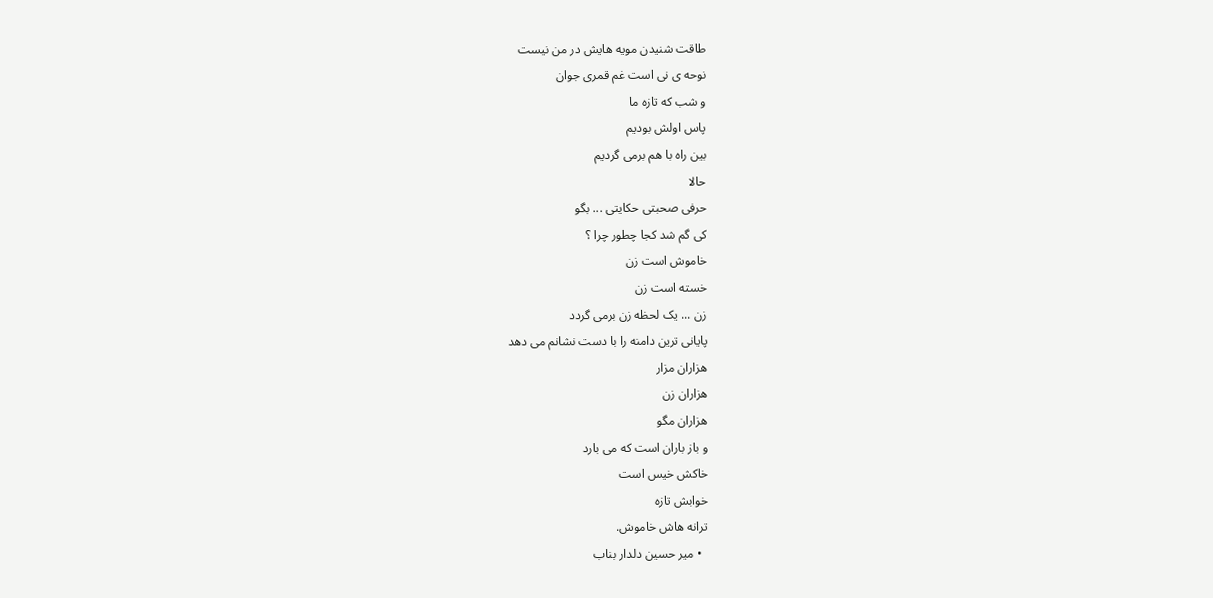طاقت شنیدن مویه هایش در من نیست
نوحه ی نی است غم قمری جوان
و شب که تازه ما
پاس اولش بودیم
بین راه با هم برمی گردیم
حالا
حرفی صحبتی حکایتی ... بگو
کی گم شد کجا چطور چرا ؟
خاموش است زن
خسته است زن
زن ... یک لحظه زن برمی گردد
پایانی ترین دامنه را با دست نشانم می دهد
هزاران مزار
هزاران زن
هزاران مگو
و باز باران است که می بارد
خاکش خیس است
خوابش تازه
ترانه هاش خاموش.
  • میر حسین دلدار بناب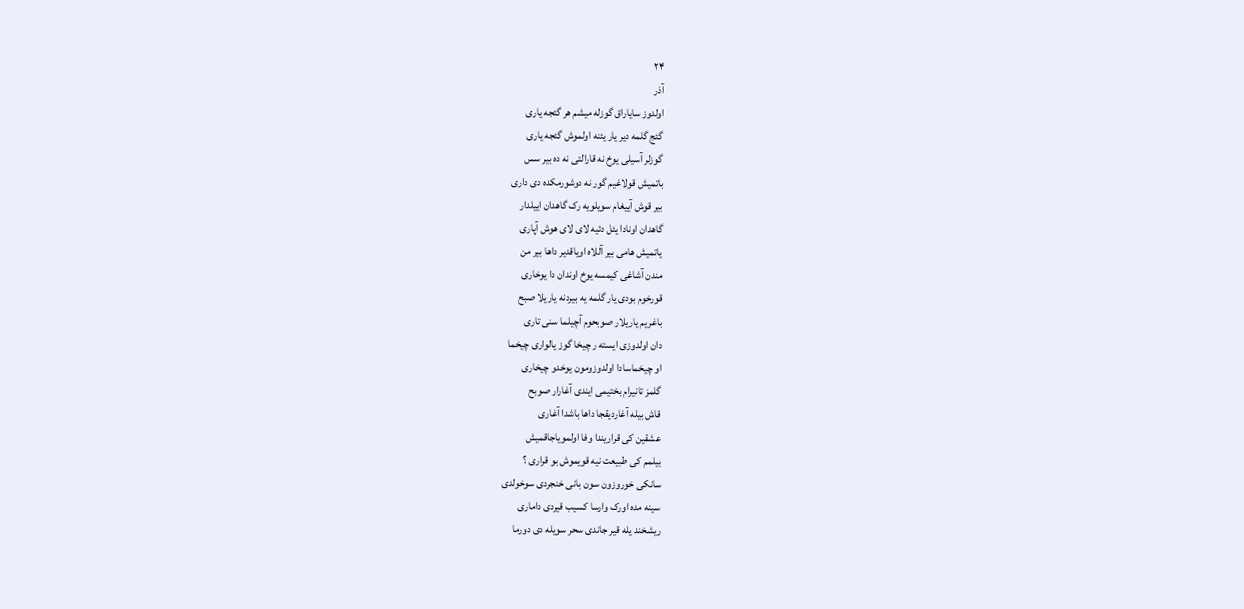۲۴
آذر
اولدوز سایاراق گوزله میشم هر گئجه یاری
گئج گلمه دیر یار یئنه اولموش گئجه یاری
گوزلر آسیلی یوخ نه قارالتی نه ده بیر سس
باتمیش قولاغیم گور نه دوشورمکده دی داری
بیر قوش آییغام سویلویه رک گاهدان اییلدار
گاهدان اونادا یئل دئیه لای لای هوش آپاری
یاتمیش هامی بیر آللاه اویاقدیر داها بیر من
مندن آشاغی کیمسه یوخ اوندان دا یوخاری
قورخوم بودی یار گلمه یه بیردنه یاریلا صبح
باغریم یاریلار صوبحوم آچیلما سنی تاری
دان اولدوزی ایسته ر چیخا گوز یالواری چیخما
او چیخماسادا اولدوزومون یوخدو چیخاری
گلمز تانیرام بختیمی ایندی آغارار صوبح
قاش بیله آغاردیقجا داها باشدا آغاری
عشقین کی قراریندا وفا اولمویاجاقمیش
بیلمم کی طبیعت نیه قویموش بو قراری ؟
سانکی خوروزون سون بانی خنجردی سوخولدی
سینه مده اورک وارسا کسیب قیردی داماری
ریشخند یله قیر جاندی سحر سویله دی دورما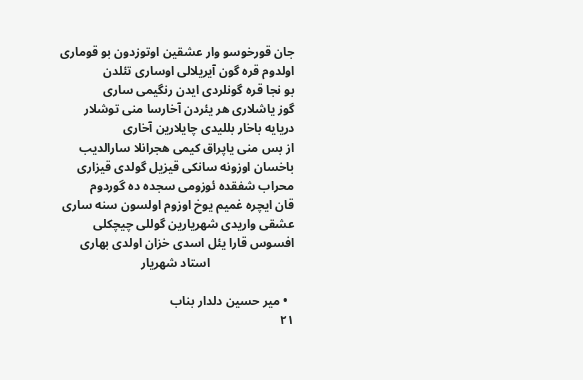جان قورخوسو وار عشقین اوتوزدون بو قوماری
اولدوم قره گون آیریلالی اوساری تئلدن
بو نجا قره گونلردی ایدن رنگیمی ساری
گوز یاشلاری هر یئردن آخارسا منی توشلار
دریایه باخار بللیدی چایلارین آخاری
از بس منی یاپراق کیمی هجرانلا سارالدیب
باخسان اوزونه سانکی قیزیل گولدی قیزاری
محراب شفقده ئوزومی سجده ده گوردوم
قان ایچره غمیم یوخ اوزوم اولسون سنه ساری
عشقی واریدی شهریارین گوللی چیچکلی
افسوس قارا یئل اسدی خزان اولدی بهاری
                           استاد شهریار

  • میر حسین دلدار بناب
۲۱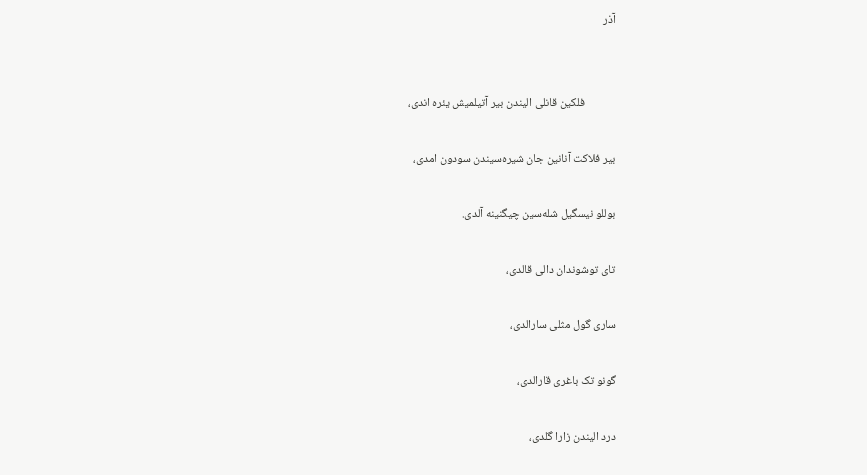آذر


            فلکین قانلی الیندن بیر آتیلمیش یئره اندی،

بیر فلاکت آنانین جان شیره‌سیندن سودون امدی،

بوللو نیسگیل شله‌سین چیگنینه آلدی.

تای توشوندان دالی قالدی،

ساری گول مثلی سارالدی،

گونو تک باغری قارالدی،

درد الیندن زارا گلدی،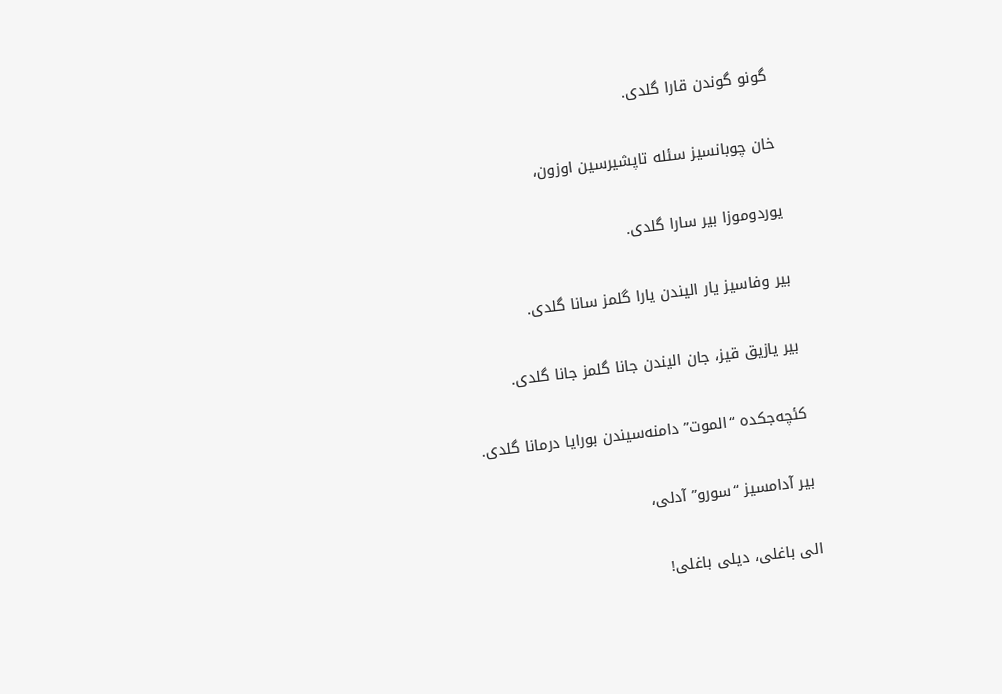گونو گوندن قارا گلدی.

خان چوبانسیز سئله تاپشیرسین اوزون،

یوردوموزا بیر سارا گلدی.

بیر وفاسیز یار الیندن یارا گلمز سانا گلدی.

بیر یازیق قیز، جان الیندن جانا گلمز جانا گلدی.

کئچه‌جکده “الموت” دامنه‌سیندن بورایا درمانا گلدی.

بیر آدامسیز “سورو” آدلی،

الی باغلی، دیلی باغلی!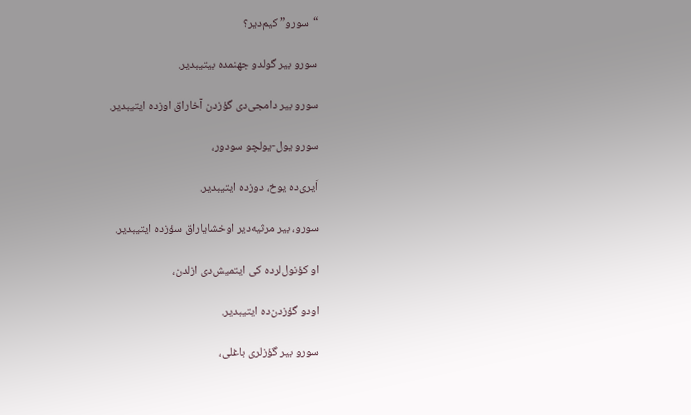“سورو” کیم‌دیر؟

سورو بیر گولدو جهنمده بیتیبدیر.

سورو بیر دامجی‌دی گؤزدن آخاراق اوزده ایتیبدیر.

سورو یول-یولچو سودور،

اَیری‌ده یوخ، دوزده ایتیبدیر.

سورو، بیر مرثیه‌دیر اوخشایاراق سؤزده ایتیبدیر.

او کؤنول‌لرده کی ایتمیش‌دی ازلدن،

اودو گؤزدن‌ده ایتیبدیر.

سورو بیر گؤزلری باغلی،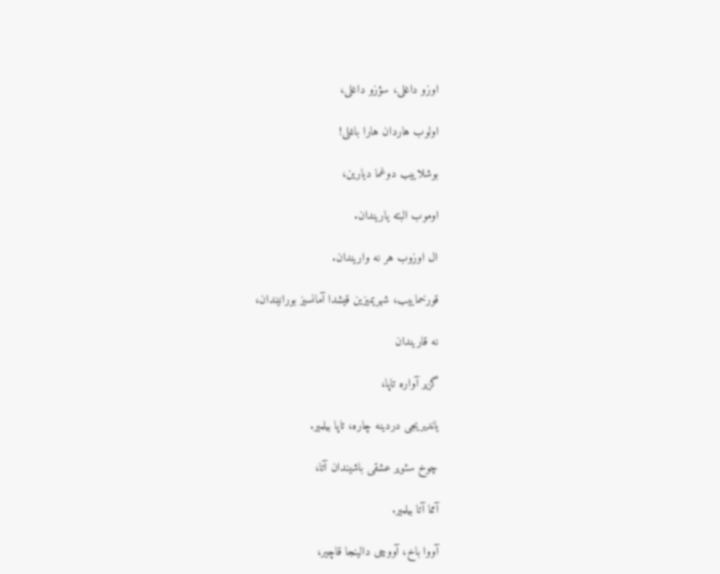اوزو داغلی، سؤزو داغلی،

اولوب هاردان هارا باغلی!

بوشلاییب دوغما دیارین،

اوموب البته یاریندان.

ال اوزوب هر نه واریندان.

قورخماییب، شهریمیزین قیشدا آمانسیز بورانیندان،

نه قاریندان

گزیر آواره تاپا،

یاندیریجی دردینه چاره، تاپا بیلمیر.

چوخ سئویر عشقی باشیندان آتا،

آمما آتا بیلمیر.

آووا باخ، آووچی دالینجا قاچیر،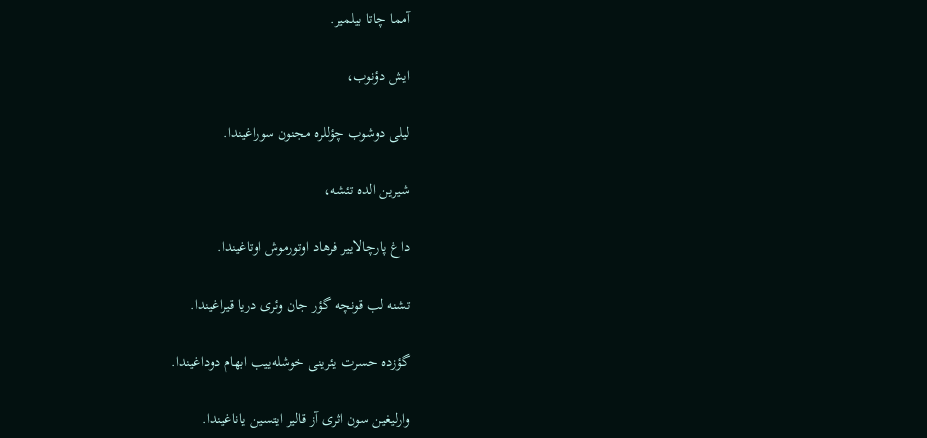آمما چاتا بیلمیر.

ایش دؤنوب،

لیلی دوشوب چؤللره مجنون سوراغیندا.

شیرین الده تئشه،

داغ پارچالاییر فرهاد اوتورموش اوتاغیندا.

تشنه لب قونچه گؤر جان وئری دریا قیراغیندا.

گؤزده حسرت یئرینی خوشله‌ییب ابهام دوداغیندا.

وارلیغین سون اثری آز قالیر ایتسین یاناغیندا.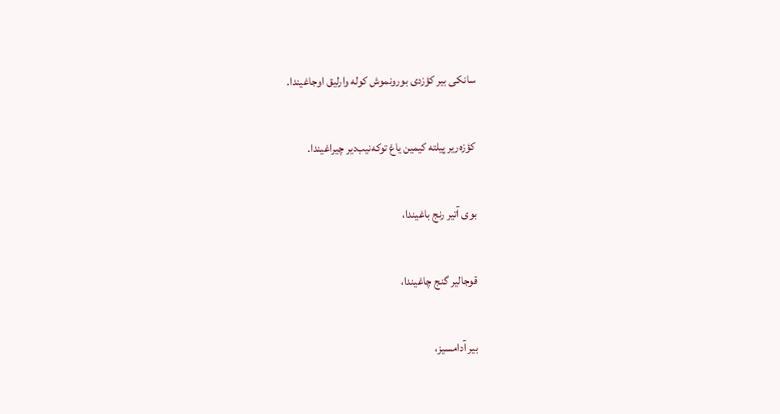سانکی بیر کؤزدی بورونموش کوله وارلیق اوجاغیندا.

کؤزه‌ریر پیلته کیمین یاغ توکه‌نیب‌دیر چیراغیندا.

بوی آتیر رنج باغیندا،

قوجالیر گنج چاغیندا،

بیر آدامسیز،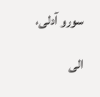سورو آدلی،

الی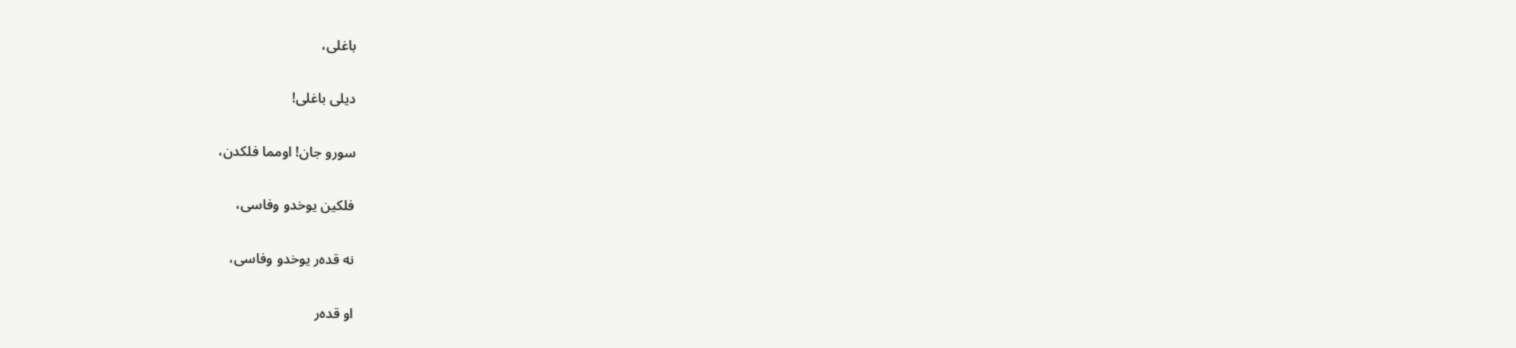باغلی،

دیلی باغلی!

سورو جان! اومما فلکدن،

فلکین یوخدو وفاسی،

نه قده‌ر یوخدو وفاسی،

او قده‌ر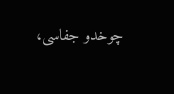چوخدو جفاسی،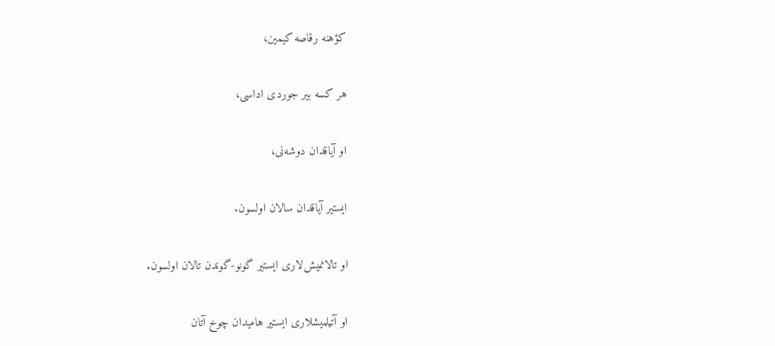کؤهنه رقاصه کیمین،

هر کسه بیر جوردی اداسی،

او آیاقدان دوشه‌نی،

ایستیر آیاقدان سالان اولسون.

او تالانمیش‌لاری ایستیر گونو-گوندن تالان اولسون.

او آتیلمیشلاری ایستیر هامیدان چوخ آتان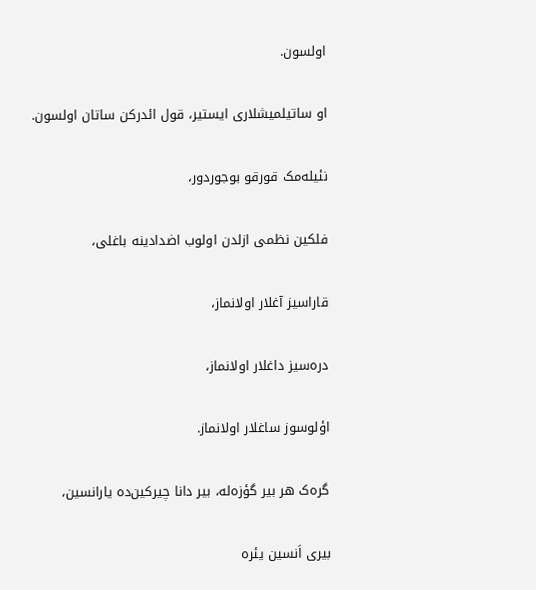اولسون.

او ساتیلمیشلاری ایستیر، قول ائدرکن ساتان اولسون.

نئیله‌مک قورقو بوجوردور،

فلکین نظمی ازلدن اولوب اضدادینه باغلی،

قاراسیز آغلار اولانماز،

دره‌سیز داغلار اولانماز،

اؤلوسوز ساغلار اولانماز.

گره‌ک هر بیر گؤزه‌له، بیر دانا چیرکین‌ده یارانسین،

بیری اَنسین یئره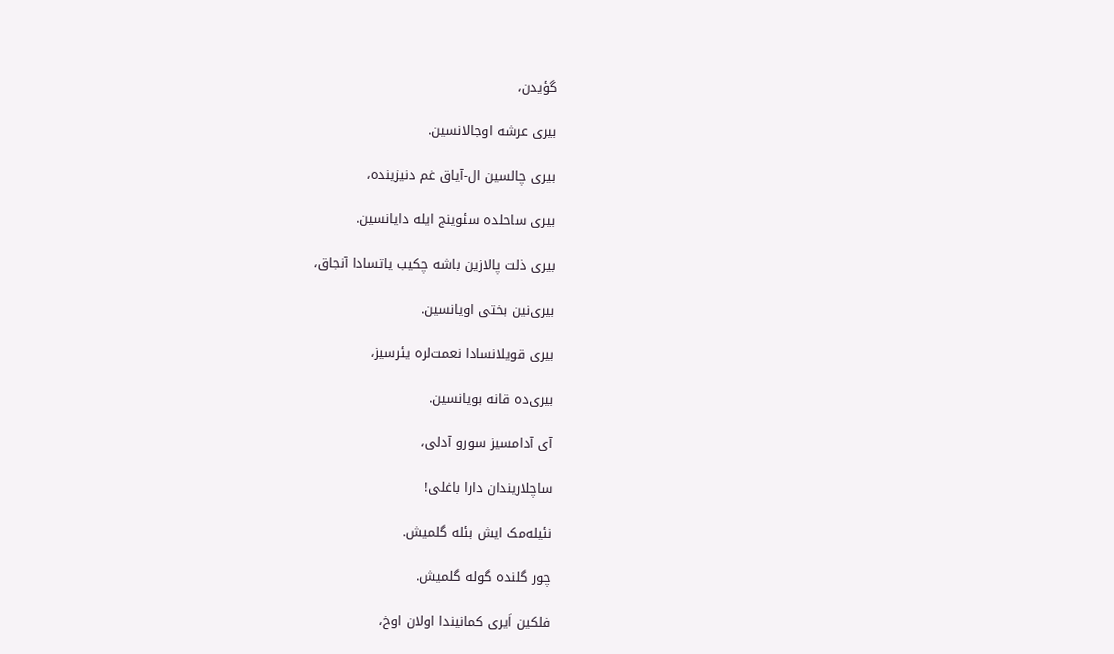گؤیدن،

بیری عرشه اوجالانسین.

بیری چالسین ال-آیاق غم دنیزینده،

بیری ساحلده سئوینج ایله دایانسین.

بیری ذلت پالازین باشه چکیب یاتسادا آنجاق،

بیری‌نین بختی اویانسین.

بیری قویلانسادا نعمت‌لره یئرسیز،

بیری‌ده قانه بویانسین.

آی آدامسیز سورو آدلی،

ساچلاریندان دارا باغلی!

نئیله‌مک ایش بئله گلمیش.

چور گلنده گوله گلمیش.

فلکین اَیری کمانیندا اولان اوخ،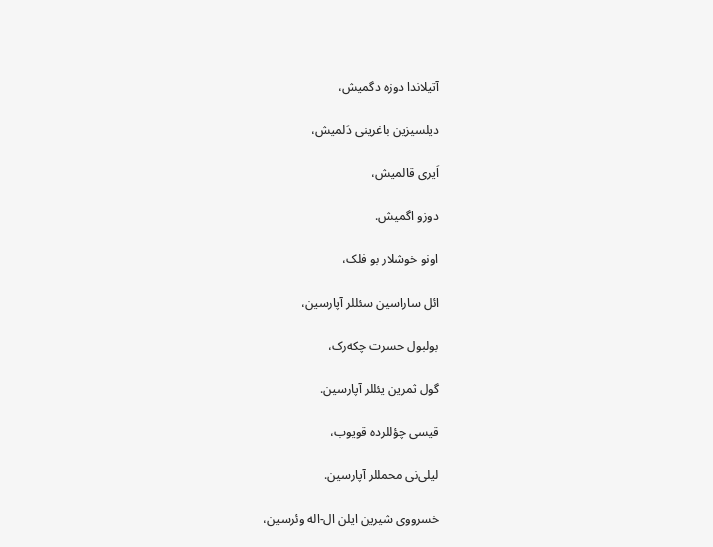آتیلاندا دوزه دگمیش،

دیلسیزین باغرینی دَلمیش،

اَیری قالمیش،

دوزو اگمیش.

اونو خوشلار بو فلک،

ائل ساراسین سئللر آپارسین،

بولبول حسرت چکه‌رک،

گول ثمرین یئللر آپارسین.

قیسی چؤللرده قویوب،

لیلی‌نی محمللر آپارسین.

خسرووی شیرین ایلن ال-اله وئرسین،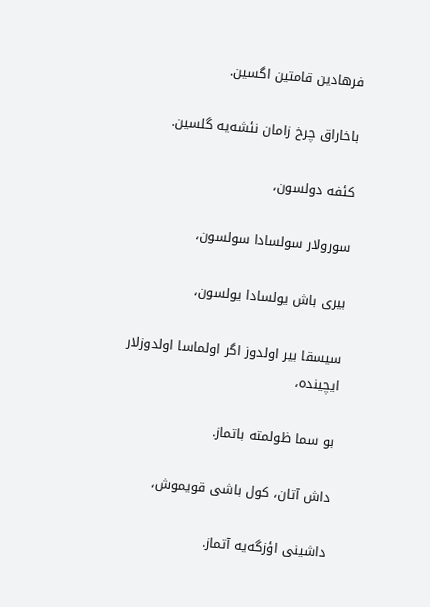فرهادین قامتین اگسین.

باخاراق چرخ زامان نئشه‌یه گلسین.

کئفه دولسون،

سورو‌لار سولسادا سولسون،

بیری باش یولسادا یولسون،

سیسقا بیر اولدوز اگر اولماسا اولدوزلار ایچینده،

بو سما ظولمته باتماز.

داش آتان، کول باشی قویموش،

داشینی اؤزگه‌یه آتماز.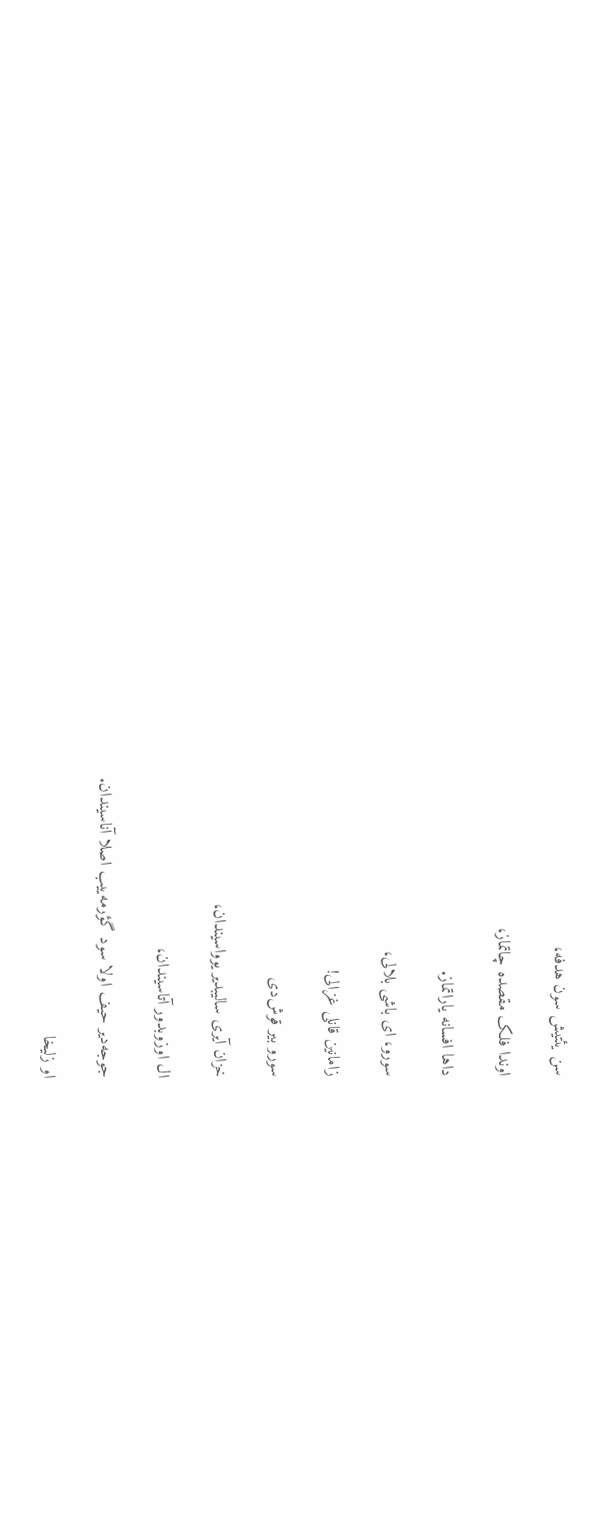سن یئتیش سون هدفه،

اوندا فلک مقصده چاتماز،

داها افسانه یاراتماز.

سورو، ای باشی بلالی،

زامانین قانلی غزالی!

سورو بیر قوش‌دی

خزان آیری سالیبدیر یوواسیندان،

ال اوزوبدور آتاسیندان،

جوجه‌دیر حیف اولا سود گؤرمه‌ییب اصلا آناسیندان.

او زلیخا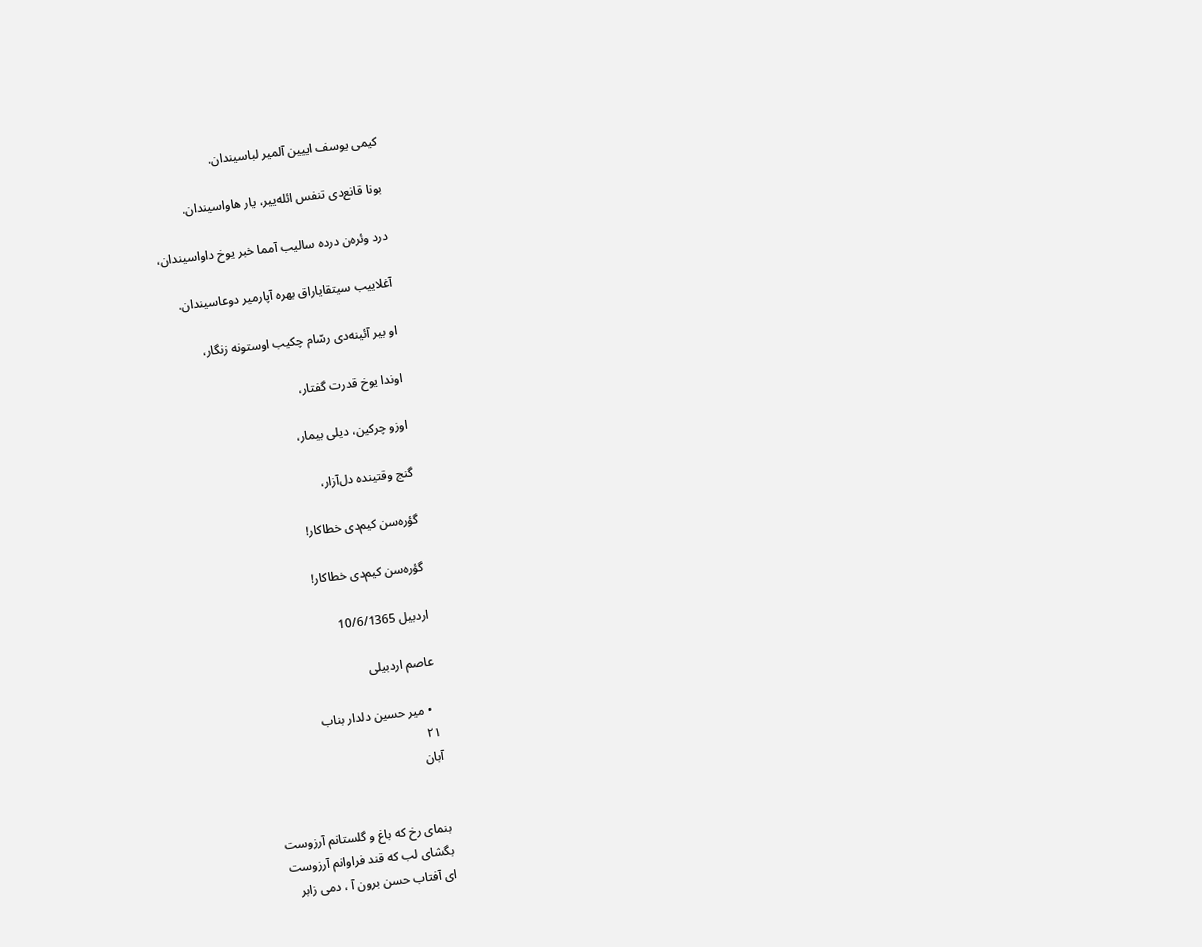کیمی یوسف اییین آلمیر لباسیندان.

بونا قانع‌دی تنفس ائله‌ییر، یار هاواسیندان.

درد وئره‌ن درده سالیب آمما خبر یوخ داواسیندان،

آغلاییب سیتقایاراق بهره آپارمیر دوعاسیندان.

او بیر آئینه‌دی رسّام چکیب اوستونه زنگار،

اوندا یوخ قدرت گفتار،

اوزو چرکین، دیلی بیمار،

گنج وقتینده دل‌آزار،

گؤره‌سن کیم‌دی خطاکار!

گؤره‌سن کیم‌دی خطاکار!

اردبیل 10/6/1365

عاصم اردبیلی

  • میر حسین دلدار بناب
۲۱
آبان


بنمای رخ که باغ و گلستانم آرزوست
بگشای لب که قند فراوانم آرزوست
ای آفتاب حسن برون آ ، دمی زابر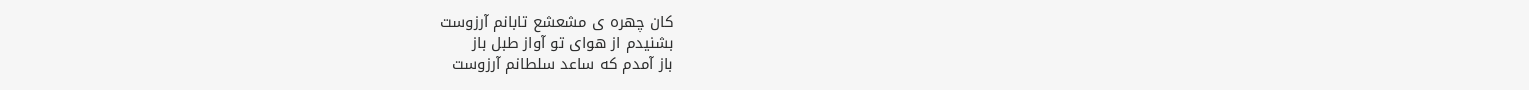کان چهره ی مشعشع تابانم آرزوست
بشنیدم از هوای تو آواز طبل باز
باز آمدم که ساعد سلطانم آرزوست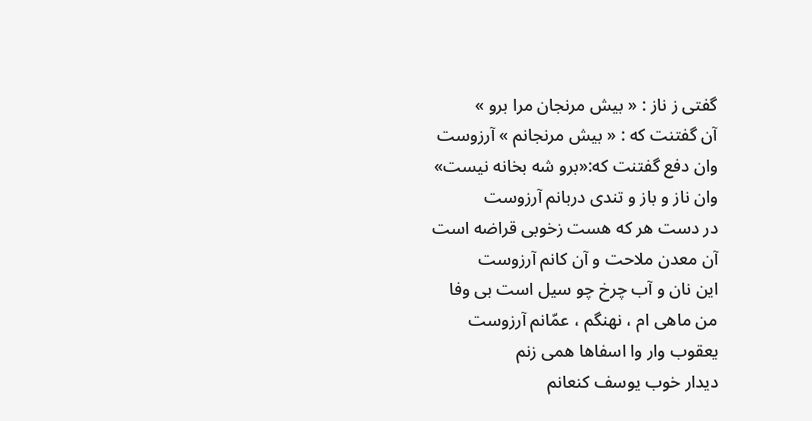گفتی ز ناز : « بیش مرنجان مرا برو »
آن گفتنت که : « بیش مرنجانم » آرزوست
وان دفع گفتنت که:«برو شه بخانه نیست»
وان ناز و باز و تندی دربانم آرزوست
در دست هر که هست زخوبی قراضه است
آن معدن ملاحت و آن کانم آرزوست
این نان و آب چرخ چو سیل است بی وفا
من ماهی ام ، نهنگم ، عمّانم آرزوست
یعقوب وار وا اسفاها همی زنم
دیدار خوب یوسف کنعانم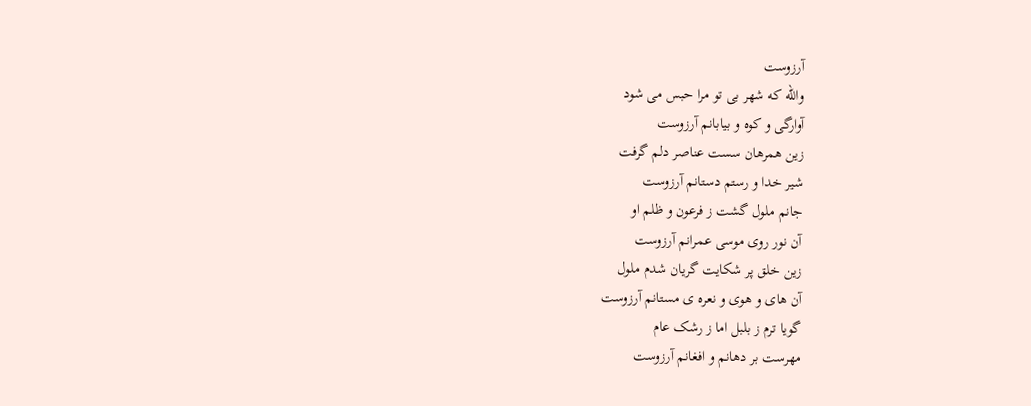آرزوست
والله که شهر بی تو مرا حبس می شود
آوارگی و کوه و بیابانم آرزوست
زین همرهان سست عناصر دلم گرفت
شیر خدا و رستم دستانم آرزوست
جانم ملول گشت ز فرعون و ظلم او
آن نور روی موسی عمرانم آرزوست
زین خلق پر شکایت گریان شدم ملول
آن های و هوی و نعره ی مستانم آرزوست
گویا ترم ز بلبل اما ز رشک عام
مهرست بر دهانم و افغانم آرزوست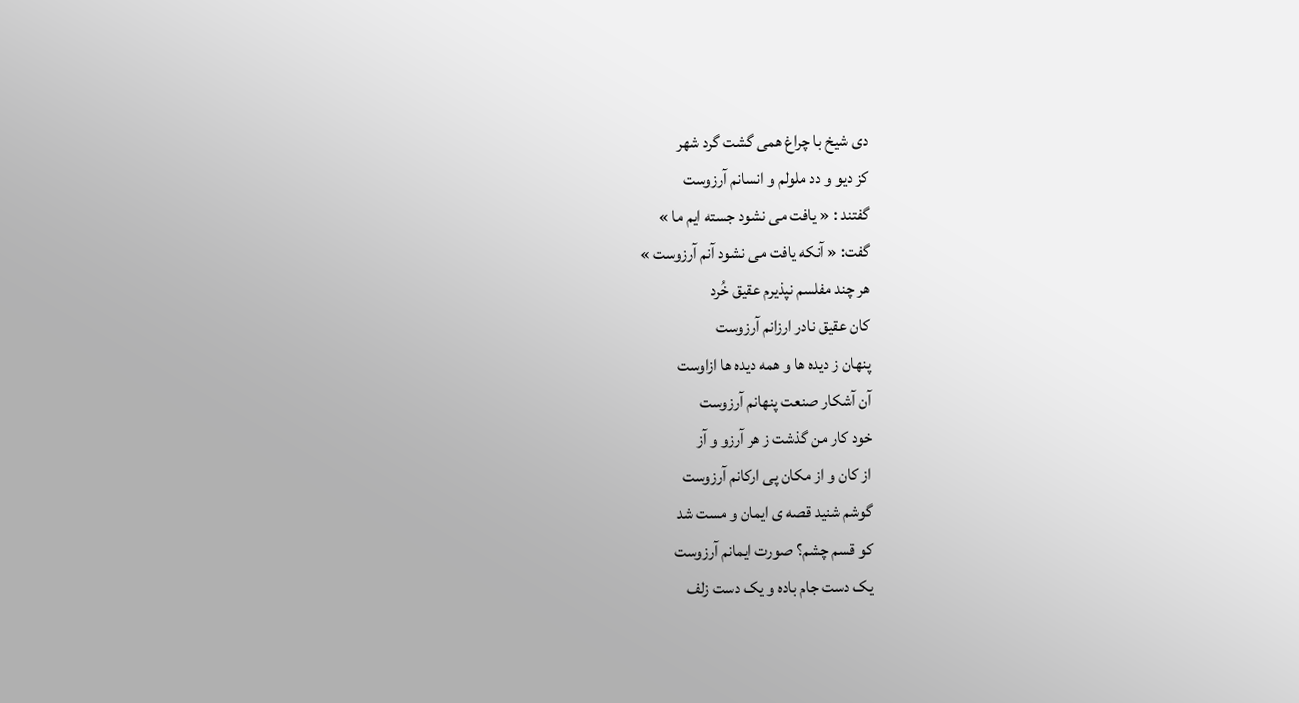دی شیخ با چراغ همی گشت گرد شهر
کز دیو و دد ملولم و انسانم آرزوست
گفتند : « یافت می نشود جسته ایم ما »
گفت: « آنکه یافت می نشود آنم آرزوست »
هر چند مفلسم نپذیرم عقیق خُرد
کان عقیق نادر ارزانم آرزوست
پنهان ز دیده ها و همه دیده ها ازاوست
آن آشکار صنعت پنهانم آرزوست
خود کار من گذشت ز هر آرزو و آز
از کان و از مکان پی ارکانم آرزوست
گوشم شنید قصه ی ایمان و مست شد
کو قسم چشم؟ صورت ایمانم آرزوست
یک دست جام باده و یک دست زلف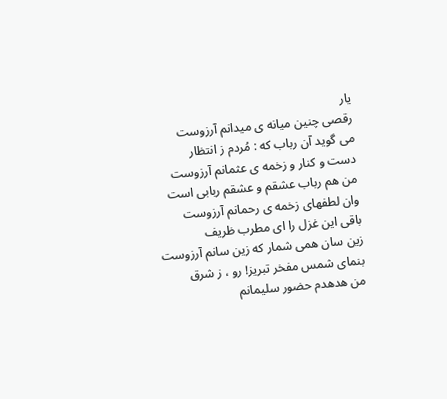یار
رقصی چنین میانه ی میدانم آرزوست
می گوید آن رباب که : مُردم ز انتظار
دست و کنار و زخمه ی عثمانم آرزوست
من هم رباب عشقم و عشقم ربابی است
وان لطفهای زخمه ی رحمانم آرزوست
باقی این غزل را ای مطرب ظریف
زین سان همی شمار که زین سانم آرزوست
بنمای شمس مفخر تبریز! رو ، ز شرق
من هدهدم حضور سلیمانم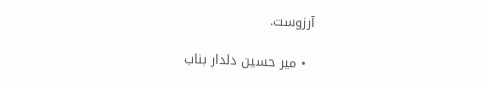آرزوست.

  • میر حسین دلدار بناب